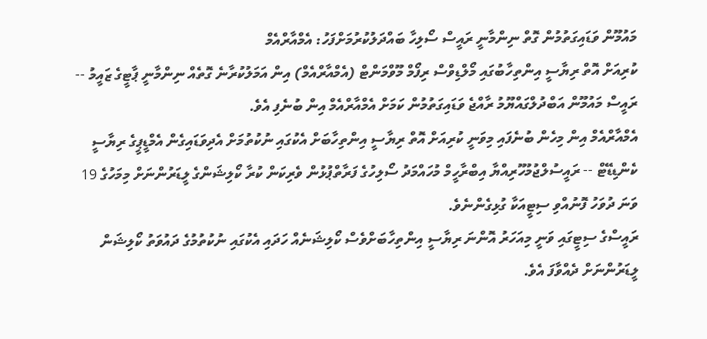މައުމޫން ވަޑައިގަތުމުން ގޮތް ނިންމާނީ ރައީސް ސޯލިހާ ބައްދަލުކުރުމަށްފަހު: އެމްއާރްއެމް
ކުރިއަށް އޮތް ރިޔާސީ އިންތިހާބުގައި މޯލްޑިވްސް ރިފޯމް މޫވްމަންޓް (އެމްއާރްއެމް) އިން އަމަލުކުރާނެ ގޮތެއް ނިންމާނީ ޕާޓީގެ ޒައީމު -- ރައީސް މައުމޫން އަބްދުލްގައްޔޫމު ރާއްޖެ ވަޑައިގަތުމުން ކަމަށް އެމްއާރްއެމް އިން ބުނެފި އެވެ.
އެމްއާރްއެމް އިން މިހެން ބުނެފައި މިވަނީ ކުރިއަށް އޮތް ރިޔާސީ އިންތިހާބަށް އެކުގައި ނުކުތުމަށް އެދިވަޑައިގެން އެމްޑީޕީގެ ރިޔާސީ ކެންޑިޑޭޓް -- ރައީސުލްޖުމުހޫރިއްޔާ އިބްރާހީމް މުހައްމަދު ސޯލިހުގެ ފަރާތްޕުޅުން ވެރިކަން ކުރާ ކޯލިޝަންގެ ލީޑަރުންނަށް މިމަހުގެ 19 ވަނަ ދުވަހު ފޮނުއްވި ސިޓީއަކާ ގުޅިގެންނެވެ.
ރައީސްގެ ސިޓީގައި ވަނީ މިއަހަރު އޮންނަ ރިޔާސީ އިންތިހާބަށްވެސް ކޯލިޝަނެއް ހަދައި އެކުގައި ނުކުތުމުގެ ދައުވަތު ކޯލިޝަން ލީޑަރުންނަށް ދެއްވާފަ އެވެ.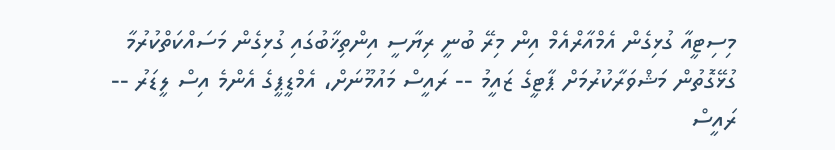މިސިޓީއާ ގުޅިގެން އެމްއާރްއެމް އިން މިރޭ ބުނީ ރިޔާސީ އިންތިޚާބުގައި ގުޅިގެން މަސައްކަތްކުރުމާ ގުޅޭގޮތުން މަޝްވަރާކުރުމަށް ޕާޓީގެ ޒައީމު -- ރައީސް މައުމޫނަށް، އެމްޑީޕީގެ އެންމެ އިސް ލީޑަރު -- ރައީސް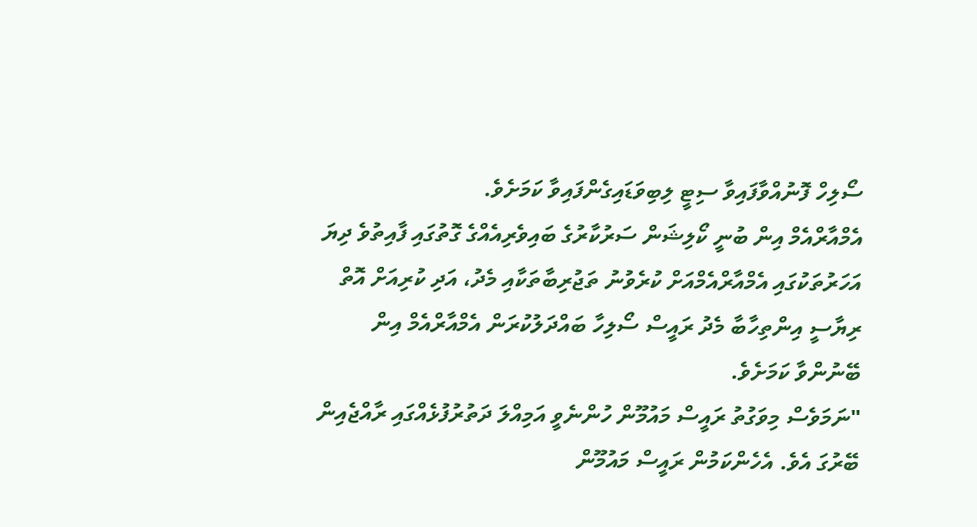ސޯލިހް ފޮނުއްވާފައިވާ ސިޓީ ލިބިވަޑައިގެންފައިވާ ކަމަށެވެ.
އެމްއާރްއެމް އިން ބުނީ ކޯލިޝަން ސަރުކާރުގެ ބައިވެރިއެއްގެ ގޮތުގައި ފާއިތުވެ ދިޔަ އަހަރުތަކުގައި އެމްއާރްއެމްއަށް ކުރެވުނު ތަޖުރިބާތަކާއި މެދު، އަދި ކުރިއަށް އޮތް ރިޔާސީ އިންތިހާބާ މެދު ރައީސް ސޯލިހާ ބައްދަލުކުރަން އެމްއާރްއެމް އިން ބޭނުންވާ ކަމަށެވެ.
"ނަމަވެސް މިވަގުތު ރައީސް މައުމޫން ހުންނެވީ އަމިއްލަ ދަތުރުފުޅެއްގައި ރާއްޖެއިން ބޭރުގަ އެވެ. އެހެންކަމުން ރައީސް މައުމޫން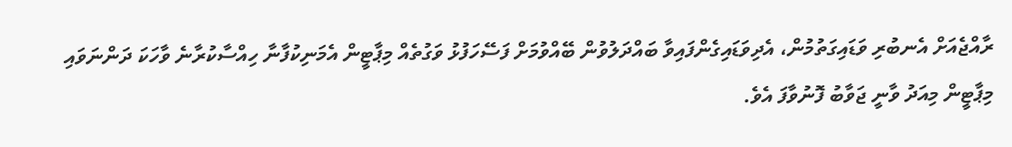ރާއްޖެއަށް އެނބުރި ވަޑައިގަތުމުން، އެދިވަޑައިގެންފައިވާ ބައްދަލުވުން ބޭއްވުމަށް ފަސޭހަފުޅު ވަގުތެއް މިޕާޓީން އެމަނިކުފާނާ ހިއްސާކުރާނެ ވާހަކަ ދަންނަވައި މިޕާޓީން މިއަދު ވާނީ ޖަވާބު ފޮނުވާފަ އެވެ.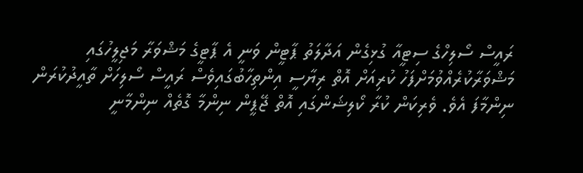ރައީސް ސޯލިހްގެ ސިޓީއާ ގުޅިގެން އަދާލަތު ޕާޓީން ވަނީ އެ ޕާޓީގެ މަޝްވަރާ މަޖިލީހުގައި މަޝްވަރާކުރެއްވުމަށްފަހު ކުރިއަށް އޮތް ރިޔާސީ އިންތިހާބުގައިވެސް ރައީސް ސޯލިހަށް ތާއީދުކުރަން ނިންމާފަ އެވެ. ވެރިކަން ކުރާ ކޯލިޝަންގައި އޮތް ޖޭޕީން ނިންމާ ގޮތެއް ނިންމާނީ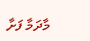މާދަމާ ފަށާ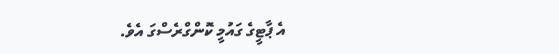އެ ޕާޓީގެ ގައުމީ ކޮންގްރެސްގަ އެވެ.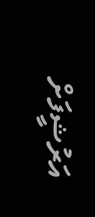އަރުޝީފަށް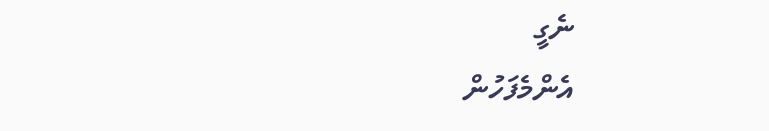ނެގީ
އެންމެފަހުން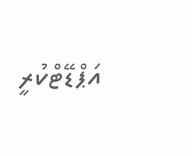އަޕްޑޭޓްކުރީ